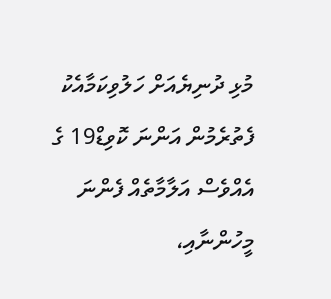މުޅި ދުނިޔެއަށް ހަލުވިކަމާއެކު ފެތުރެމުން އަންނަ ކޮވިޑް19 ގެ އެއްވެސް އަލާމާތެއް ފެންނަ މީހުންނާއި،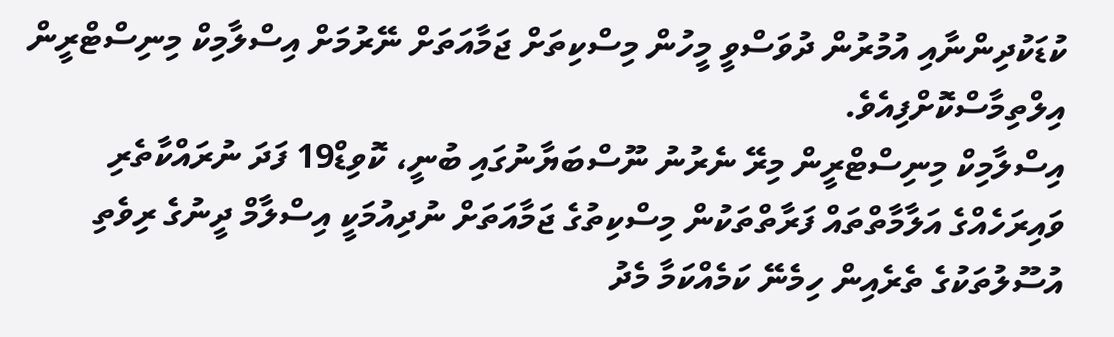ކުޑަކުދިންނާއި އުމުރުން ދުވަސްވީ މީހުން މިސްކިތަށް ޖަމާއަތަށް ނޭރުމަށް އިސްލާމިކް މިނިސްޓްރީން އިލްތިމާސްކޮށްފިއެވެ.
އިސްލާމިކް މިނިސްޓްރީން މިރޭ ނެރުނު ނޫސްބަޔާނުގައި ބުނީ، ކޮވިޑް19 ފަދަ ނުރައްކާތެރި ވައިރަހެއްގެ އަލާމާތްތައް ފަރާތްތަކުން މިސްކިތުގެ ޖަމާއަތަށް ނުދިއުމަކީ އިސްލާމް ދީނުގެ ރިވެތި އުސޫލުތަކުގެ ތެރެއިން ހިމެނޭ ކަމެއްކަމާ މެދު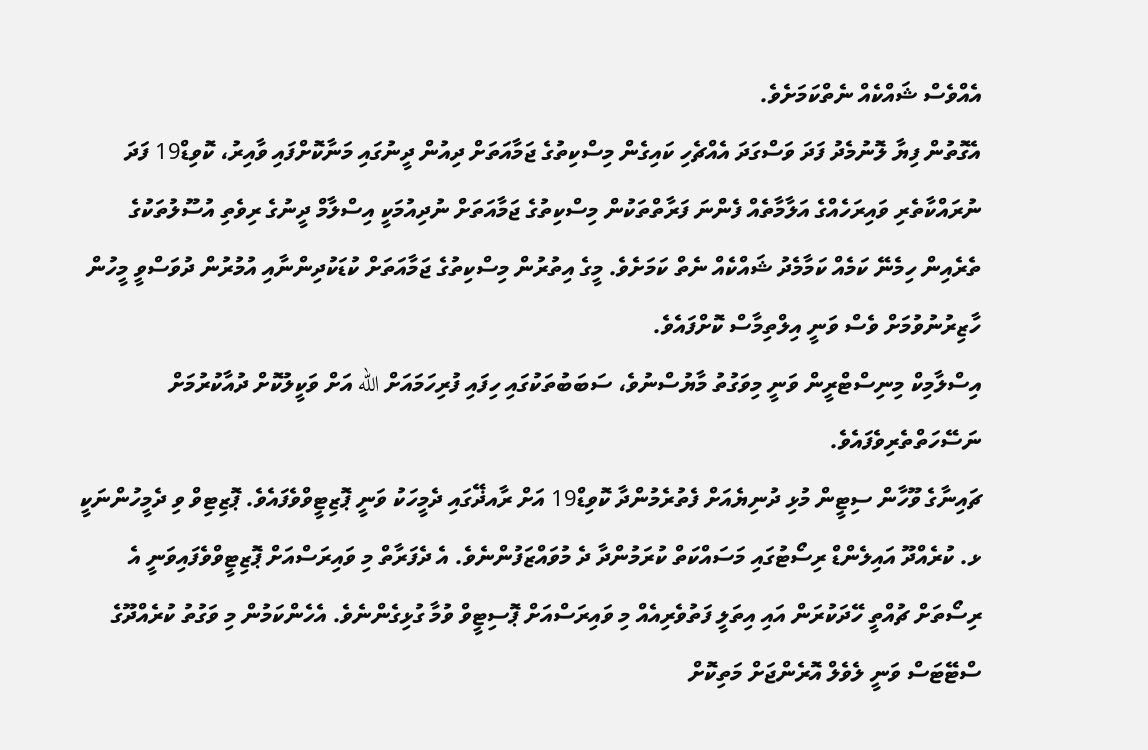އެއްވެސް ޝައްކެއް ނެތްކަމަށެވެ.
އެގޮތުން ފިޔާ ލޮނުމެދު ފަދަ ވަސްގަދަ އެއްޗެހި ކައިގެން މިސްކިތުގެ ޖަމާއަތަށް ދިއުން ދީނުގައި މަނާކޮށްފައި ވާއިރު، ކޮވިޑް19 ފަދަ ނުރައްކާތެރި ވައިރަހެއްގެ އަލާމާތެއް ފެންނަ ފަރާތްތަކުން މިސްކިތުގެ ޖަމާއަތަށް ނުދިއުމަކީ އިސްލާމް ދީނުގެ ރިވެތި އުސޫލުތަކުގެ ތެރެއިން ހިމެނޭ ކަމެއް ކަމާމެދު ޝައްކެއް ނެތް ކަމަށެވެ. މީގެ އިތުރުން މިސްކިތުގެ ޖަމާއަތަށް ކުޑަކުދިންނާއި އުމުރުން ދުވަސްވީ މީހުން ހާޒިރުނުވުމަށް ވެސް ވަނީ އިލްތިމާސް ކޮށްފައެވެ.
އިސްލާމިކް މިނިސްޓްރީން ވަނީ މިވަގުތު މާޔުސްނުވެ، ސަބަބުތަކުގައި ހިފައި ފުރިހަމައަށް الله އަށް ވަކީލުކޮށް ދުއާކުރުމަށް ނަސޭހަތްތެރިވެފައެވެ.
ޗައިނާގެ ވޫހާން ސިޓީން މުޅި ދުނިޔެއަށް ފެތުރެމުންދާ ކޮވިޑް19 އަށް ރާއޛޭގައި ދެމީހަކު ވަނީ ޕޮޒިޓީވްވެފައެވެ. ޕޮޒިޓިވް ވި ދެމީހުންނަކީ ޅ. ކުރެއްދޫ އައިލެންޑް ރިސޯޓުގައި މަސައްކަތް ކުރަމުންދާ ދެ މުވައްޒަފުންނެވެ. އެ ދެފަރާތް މި ވައިރަސްއަށް ޕޮޒިޓީވްވެފައިވަނީ އެ ރިސޯތަށް ޗުއްތީ ހޭދަކުރަން އައި އިތަލީ ފަތުވެރިއެއް މި ވައިރަސްއަށް ޕޮސިޓީވް ވުމާ ގުޅިގެންނެވެ. އެހެންކަމުން މި ވަގުތު ކުރެއްދޫގެ ސްޓޭޓަސް ވަނީ ލެވެލް އޮރެންޖަށް މަތިކޮށް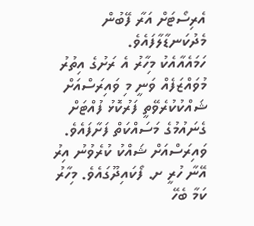އެރިސޯޓަށް އަރާ ފޭބުން މެދުކަނޑާލާފައެވެ.
ހަމައެއާއެކު މިހާރު އެ ރަށުގެ އިތުރު މުވައްޒަފެއް ވަނީ މި ވައިރަސްއަށް ޝައްކުކުރެވޭތީ ފަރުކޮޅު ފުއްޓަށް ގެނައުމުގެ މަސައްކަތް ފަށާފައެވެ. ވައިރަސްއަށް ޝައްކު ކުރެވުނު އިރު އޭނާ ހުރީ ށ. ފޯކައިދޫގައެވެ. މިހާރު ކަމާ ބެހޭ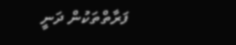ފަރާތްތަކުން ދަނީ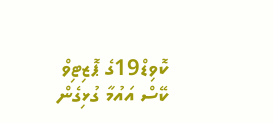ކޮވިޑް19ގެ ޕޮޒިޓިވް ކޭސް އައުމާ ގުޅިގެން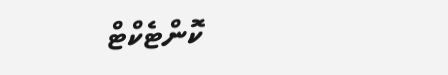ކޮންޓެކްޓް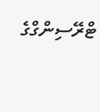ޓްރޭސިންގްގެ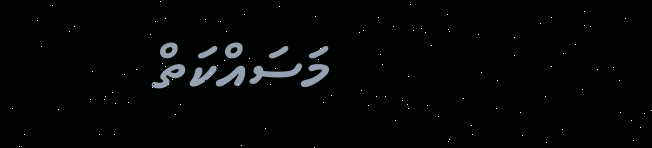މަސައްކަތް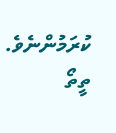ކުރަމުންނެވެ.
ތީތޯ